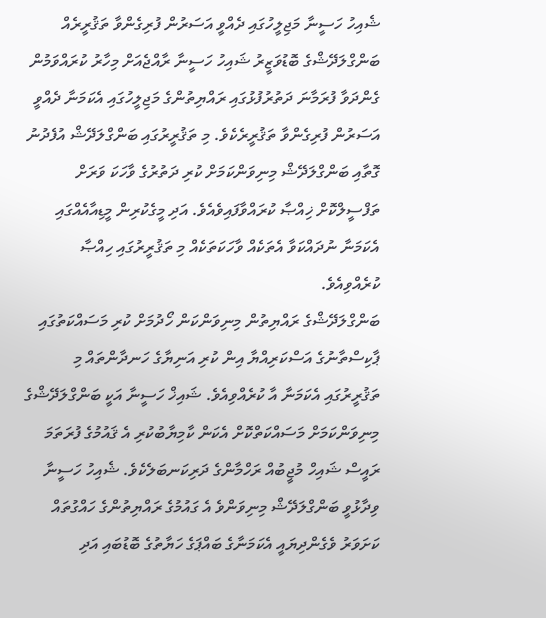ޝެއިހު ހަސީނާ މަޖިލީހުގައި ދެއްވީ އަސަރުން ފުރިގެންވާ ތަޤުރީރެއް
ބަންގްލަދޭޝްގެ ބޮޑުވަޒީރު ޝައިހު ހަސީނާ ރާއްޖެއަށް މިހާރު ކުރައްވަމުން ގެންދަވާ ފުރަމާނަ ދަތުރުފުޅުގައި ރައްޔިތުންގެ މަޖިލީހުގައި އެކަމަނާ ދެއްވީ އަސަރުން ފުރިގެންވާ ތަޤުރީރެކެވެ. މި ތަޤުރީރުގައި ބަންގްލަދޭޝް އުފެދުނު ގޮތާއި ބަންގްލަދޭޝް މިނިވަންކަމަށް ކުރި ދަތުރުގެ ވާހަކަ ވަރަށް ތަފްސީލްކޮށް ޚިއްޞާ ކުރައްވާފައިވެއެވެ. އަދި މީގެކުރިން މީޑިއާއެއްގައި އެކަމަނާ ނުދައްކަވާ އެތަކެއް ވާހަކަތަކެއް މި ތަޤުރީރުގައި ހިއްޞާ ކުރެއްވިއެވެ.
ބަންގްލަދޭޝްގެ ރައްޔިތުން މިނިވަންކަން ހޯދުމަށް ކުރި މަސައްކަތުގައި ޕާކިސްތާނުގެ އަސްކަރިއްޔާ އިން ކުރި އަނިޔާގެ ހަނދާންތައް މި ތަޤުރީރުގައި އެކަމަނާ އާ ކުރެއްވިއެވެ. ޝައިޚް ހަސީނާ އަކީ ބަންގްލަދޭޝްގެ މިނިވަންކަމަށް މަސައްކަތްކޮށް އެކަން ކާމިޔާބުކުރި އެ ޤައުމުގެ ފުރަތަމަ ރައީސް ޝައިހް މުޖީބުއް ރަހްމާންގެ ދަރިކަނބަލެކެވެ. ޝެއިހު ހަސީނާ ވިދާޅުވީ ބަންގްލަދޭޝް މިނިވަންވެ އެ ގައުމުގެ ރައްޔިތުންގެ ހައްގުތައް ކަށަވަރު ވެގެންދިޔައީ އެކަމަނާގެ ބައްޕަގެ ހަޔާތުގެ ބޮޑުބައި އަދި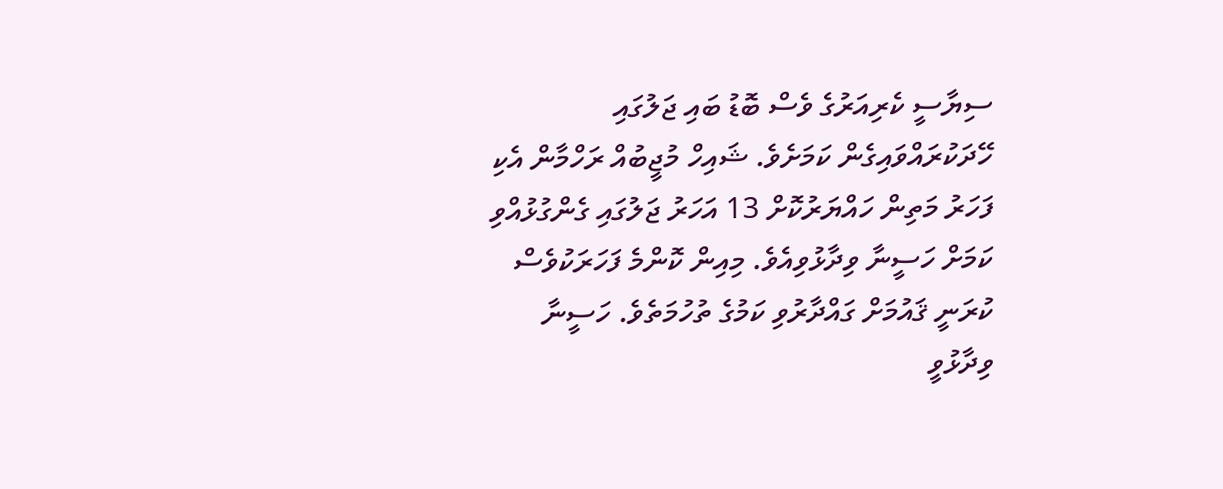ސިޔާސީ ކެރިއަރުގެ ވެސް ބޮޑު ބައި ޖަލުގައި ހޭދަކުރައްވައިގެން ކަމަށެވެ. ޝައިހް މުޖީބުއް ރަހްމާން އެކި ފަހަރު މަތިން ހައްޔަރުކޮށް 13 އަހަރު ޖަލުގައި ގެންގުޅުއްވި ކަމަށް ހަސީނާ ވިދާޅުވިއެވެ. މިއިން ކޮންމެ ފަހަރަކުވެސް ކުރަނީ ޤައުމަށް ގައްދާރުވި ކަމުގެ ތުހުމަތެވެ. ހަސީނާ ވިދާޅުވީ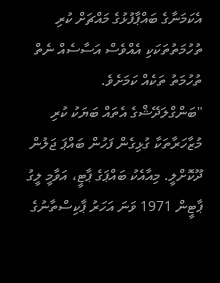އެކަމަނާގެ ބައްޕާފުޅުގެ މައްޗަށް ކުރި ތުހުމަތުތަކަކި އެއްވެސް އަސާސެއް ނެތް ތުހުމަތު ތަކެއް ކަމަށެވެ.
"ބަންގްލަދޭޝްގެ އެތައް ބަޔަކު ކުރި މުޒާހަރާތަކާ ގުޅިގެން ފަހުން ބައްޕަ ޖަލުން ދޫކޮށްލީ. މިއާއެކު ބައްޕަގެ ޕާޓީ، އަވާމީ ލީގު ޕާޓީން 1971 ވަނަ އަހަރު ޕާކިސްތާނުގެ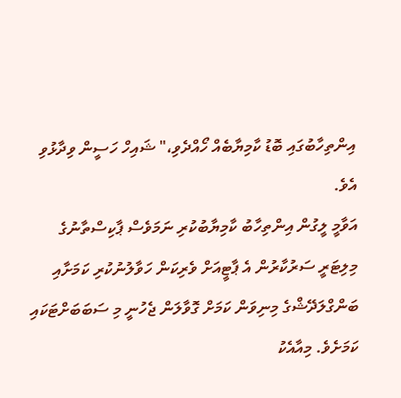އިންތިހާބުގައި ބޮޑު ކާމިޔާބެއް ހޯއްދެވި،" ޝައިހް ހަސީން ވިދާޅުވި އެވެ.
އަވާމީ ލީގުން އިންތިހާބު ކާމިޔާބުކުރި ނަމަވެސް ޕާކިސްތާނުގެ މިލިޓަރީ ސަރުކާރުން އެ ޕާޓީއަށް ވެރިކަން ހަވާލުނުކުރި ކަމަށާއި ބަންގްލަދޭޝްގެ މިނިވަން ކަމަށް ގޮވާލަން ޖެހުނީ މި ސަބަބަށްޓަކައި ކަމަށެވެ. މިއާއެކު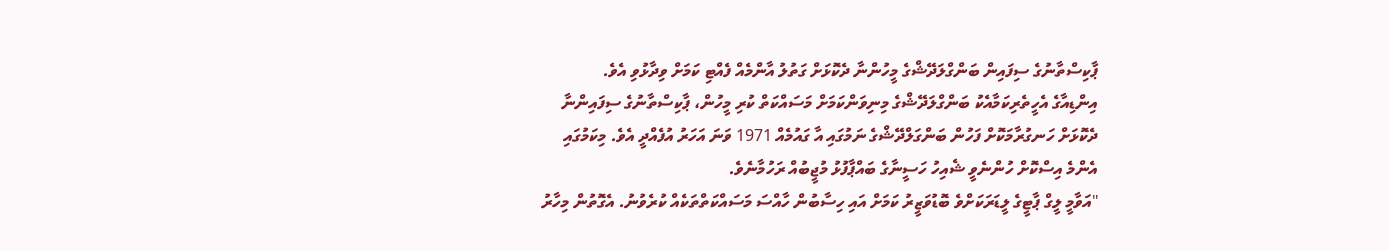ޕާކިސްތާނުގެ ސިފައިން ބަންގްލަދޭޝްގެ މީހުންނާ ދެކޮޅަށް ގަތުލު އާންމެއް ފެއްޓި ކަމަށް ވިދާޅުވި އެވެ.
އިންޑިއާގެ އެހީތެރިކަމާއެކު ބަންގްލަދޭޝްގެ މިނިވަންކަމަށް މަސައްކަތް ކުރި މީހުން، ޕާކިސްތާނުގެ ސިފައިންނާ ދެކޮޅަށް ހަނގުރާމަކޮށް ފަހުން ބަންގަލްދޭޝްގެ ނަމުގައި އާ ގައުމެއް 1971 ވަނަ އަހަރު އުފެއްދީ އެވެ. މިކަމުގައި އެންމެ އިސްކޮށް ހުންނެވީ ޝެއިހު ހަސީނާގެ ބައްޕާފުޅު މުޖީބުއް ރަހުމާނެވެ.
"އަވާމީ ލީގް ޕާޓީގެ ލީޑަރަކަށްވެ ބޮޑުވަޒީރު ކަމަށް އައި ހިސާބުން ހާއްސަ މަސައްކަތްތަކެއް ކުރެވުނު. އެގޮތުން މިހާރު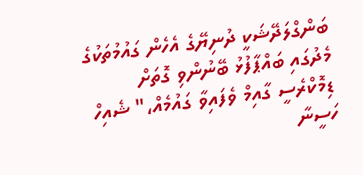ބަންގްލަދޭޝަކީ ދުނިޔޭގެ އެހެން ގައުމުތަކުގެ މެދުގައި ބައްޕާފުޅު ބޭނުންވި ގޮތަށް ޑިމޮކްރެސީ ގާއިމް ވެފައިވާ ގައުމެއް،" ޝެއިހް ހަސީނާ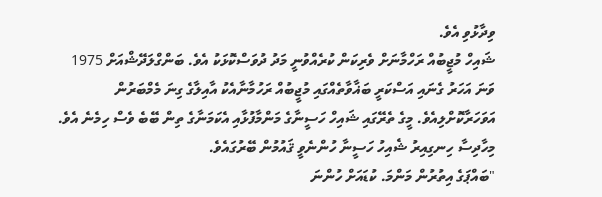ވިދާޅުވި އެވެ.
ޝައިހް މުޖީބުއް ރަހްމާނަށް ވެރިކަން ކުރެއްވުނީ މަދު ދުވަސްކޮޅަކު އެވެ. ބަންގްލަދޭޝްއަށް 1975 ވަނަ އަހަރު ގެނައި އަސްކަރީ ބަޣާވާތެއްގައި މުޖީބުއް ރަހުމާނާއެކު އާއިލާގެ ގިނަ މެމްބަރުން އަވަހަރާކޮށްލިއެވެ. މީގެ ތެރޭގައި ޝައިހް ހަސީނާގެ މަންމާފުޅާއި އެކަމަނާގެ ތިން ބޭބެ ވެސް ހިމެނެ އެވެ. މިހާދިސާ ހިނގިއިރު ޝެއިހު ހަސީނާ ހުންނެވީ ޤައުމުން ބޭރުގައެވެ.
"ބައްޕަގެ އިތުރުން މަންމަ. ކުޑައަށް ހުންނަ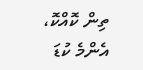ތިން ކޮއްކޮ، އެންމެ ކުޑަ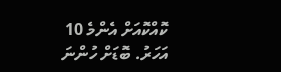ކޮއްކޮއަށް އެންމެ 10 އަހަރު. ބޮޑަށް ހުންނަ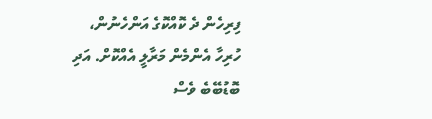ފިރިހެން ދެ ކޮއްކޮގެ އަންހެނުން، ހުރިހާ އެންމެން މަރާލީ އެއްކޮށް. އަދި ބޮޑުބޭބެ ވެސް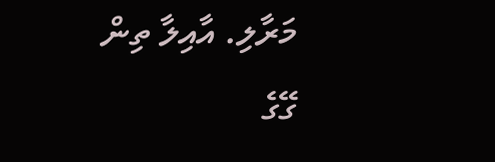މަރާލި. އާއިލާ ތިން ގޭގެ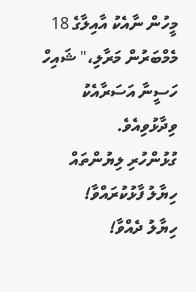މީހުން ނާއެކު އާއިލާގެ 18 މެމްބަރުން މަރާލި،" ޝައިހް ހަސީނާ އަސަރާއެކު ވިދާޅުވިއެވެ.
ގުޅުންހުރި ލިޔުންތައް
ހިޔާލު ފާޅުކުރައްވާ!
ހިޔާލު ދެއްވާ!